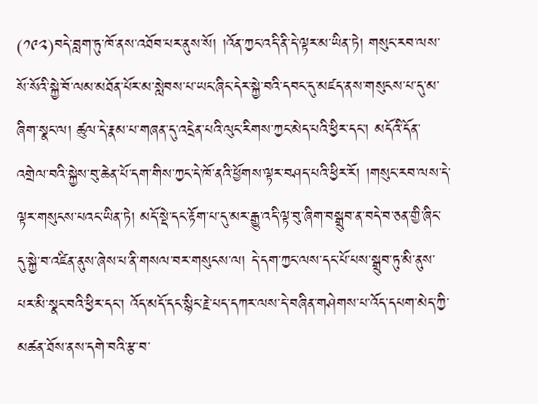(༡༩༢)བདེ་བླག་ཏུ་ཁོ་ནས་འཐོབ་པར་ནུས་སོ། །འོན་ཀྱང་འདི་ནི་དེ་ལྟར་མ་ཡིན་ཏེ། གསུང་རབ་ལས་སོ་སོའི་སྐྱེ་བོ་ལམ་མཐོན་པོར་མ་སླེབས་པ་ཡང་ཞིང་དེར་སྐྱེ་བའི་དབང་དུ་མཛད་ནས་གསུངས་པ་དུ་མ་ཞིག་སྣང་ལ། ཚུལ་དེ་རྣམ་པ་གཞན་དུ་འདྲེན་པའི་ལུང་རིགས་ཀྱང་མེད་པའི་ཕྱིར་དང་། མདོའི་དོན་འགྲེལ་བའི་སྐྱེས་བུ་ཆེན་པོ་དག་གིས་ཀྱང་དེ་ཁོ་ནའི་ཕྱོགས་ལྟར་བཤད་པའི་ཕྱིར་རོ། །གསུང་རབ་ལས་དེ་ལྟར་གསུངས་པའང་ཡིན་ཏེ། མདོ་སྡེ་དང་རྟོག་པ་དུ་མར་རྒྱུ་འདི་ལྟ་བུ་ཞིག་བསྒྲུབ་ན་བདེ་བ་ཅན་གྱི་ཞིང་དུ་སྐྱེ་བ་འཛིན་ནུས་ཞེས་པ་ནི་གསལ་བར་གསུངས་ལ། དེ་དག་ཀྱང་ལས་དང་པོ་པས་སྒྲུབ་ཏུ་མི་ནུས་པར་མི་སྣང་བའི་ཕྱིར་དང་། འོད་མདོ་དང་སྙིང་རྗེ་པད་དཀར་ལས་དེ་བཞིན་གཤེགས་པ་འོད་དཔག་མེད་ཀྱི་མཚན་ཐོས་ནས་དགེ་བའི་རྩ་བ་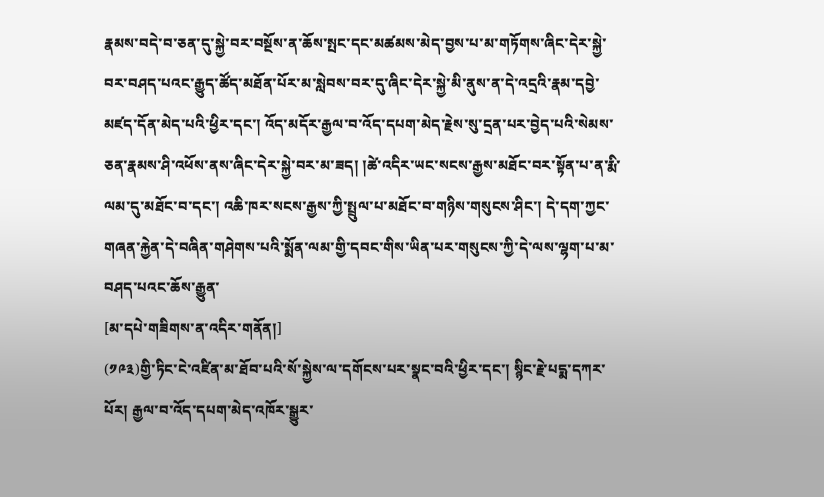རྣམས་བདེ་བ་ཅན་དུ་སྐྱེ་བར་བསྔོས་ན་ཆོས་སྤང་དང་མཚམས་མེད་བྱས་པ་མ་གཏོགས་ཞིང་དེར་སྐྱེ་བར་བཤད་པའང་རྒྱུད་ཚོད་མཐོན་པོར་མ་སླེབས་བར་དུ་ཞིང་དེར་སྐྱེ་མི་ནུས་ན་དེ་འདྲའི་རྣམ་དབྱེ་མཛད་དོན་མེད་པའི་ཕྱིར་དང་། འོད་མདོར་རྒྱལ་བ་འོད་དཔག་མེད་རྗེས་སུ་དྲན་པར་བྱེད་པའི་སེམས་ཅན་རྣམས་ཤི་འཕོས་ནས་ཞིང་དེར་སྐྱེ་བར་མ་ཟད། །ཚེ་འདིར་ཡང་སངས་རྒྱས་མཐོང་བར་སྟོན་པ་ན་རྨི་ལམ་དུ་མཐོང་བ་དང་། འཆི་ཁར་སངས་རྒྱས་ཀྱི་སྤྲུལ་པ་མཐོང་བ་གཉིས་གསུངས་ཤིང་། དེ་དག་ཀྱང་གཞན་རྐྱེན་དེ་བཞིན་གཤེགས་པའི་སྨོན་ལམ་གྱི་དབང་གིས་ཡིན་པར་གསུངས་ཀྱི་དེ་ལས་ལྷག་པ་མ་བཤད་པའང་ཆོས་རྒྱུན་
[མ་དཔེ་གཟིགས་ན་འདིར་གནོན།]
(༡༩༣)གྱི་ཏིང་ངེ་འཛིན་མ་ཐོབ་པའི་སོ་སྐྱེས་ལ་དགོངས་པར་སྣང་བའི་ཕྱིར་དང་། སྙིང་རྗེ་པདྨ་དཀར་པོར། རྒྱལ་བ་འོད་དཔག་མེད་འཁོར་སྒྱུར་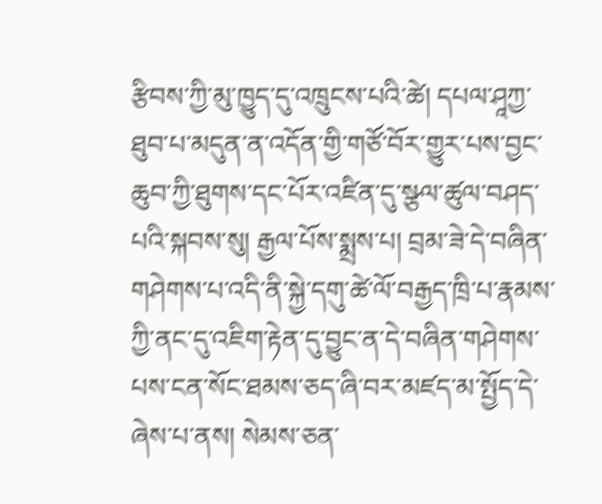རྩིབས་ཀྱི་མུ་ཁྱུད་དུ་འཁྲུངས་པའི་ཚེ། དཔལ་ཤཱཀྱ་ཐུབ་པ་མདུན་ན་འདོན་གྱི་གཙོ་བོར་གྱུར་པས་བྱང་ཆུབ་ཀྱི་ཐུགས་དང་པོར་འཛིན་དུ་སྩལ་ཚུལ་བཤད་པའི་སྐབས་སུ། རྒྱལ་པོས་སྨྲས་པ། བྲམ་ཟེ་དེ་བཞིན་གཤེགས་པ་འདི་ནི་སྐྱེ་དགུ་ཚེ་ལོ་བརྒྱད་ཁྲི་པ་རྣམས་ཀྱི་ནང་དུ་འཇིག་རྟེན་དུ་བྱུང་ན་དེ་བཞིན་གཤེགས་པས་ངན་སོང་ཐམས་ཅད་ཞི་བར་མཛད་མ་སྤྱོད་དེ་ཞེས་པ་ནས། སེམས་ཅན་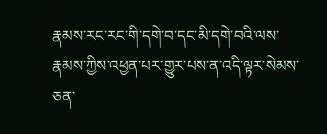རྣམས་རང་རང་གི་དགེ་བ་དང་མི་དགེ་བའི་ལས་རྣམས་ཀྱིས་འཕྱན་པར་གྱུར་པས་ན་འདི་ལྟར་སེམས་ཅན་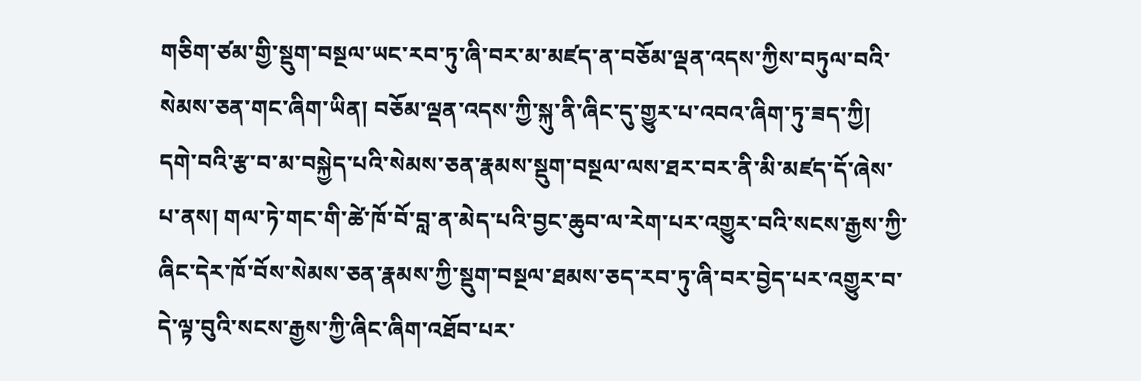གཅིག་ཙམ་གྱི་སྡུག་བསྔལ་ཡང་རབ་ཏུ་ཞི་བར་མ་མཛད་ན་བཅོམ་ལྡན་འདས་ཀྱིས་བཏུལ་བའི་སེམས་ཅན་གང་ཞིག་ཡིན། བཅོམ་ལྡན་འདས་ཀྱི་སྐུ་ནི་ཞིང་དུ་གྱུར་པ་འབའ་ཞིག་ཏུ་ཟད་ཀྱི། དགེ་བའི་རྩ་བ་མ་བསྐྱེད་པའི་སེམས་ཅན་རྣམས་སྡུག་བསྔལ་ལས་ཐར་བར་ནི་མི་མཛད་དོ་ཞེས་པ་ནས། གལ་ཏེ་གང་གི་ཚེ་ཁོ་བོ་བླ་ན་མེད་པའི་བྱང་ཆུབ་ལ་རེག་པར་འགྱུར་བའི་སངས་རྒྱས་ཀྱི་ཞིང་དེར་ཁོ་བོས་སེམས་ཅན་རྣམས་ཀྱི་སྡུག་བསྔལ་ཐམས་ཅད་རབ་ཏུ་ཞི་བར་བྱེད་པར་འགྱུར་བ་དེ་ལྟ་བུའི་སངས་རྒྱས་ཀྱི་ཞིང་ཞིག་འཐོབ་པར་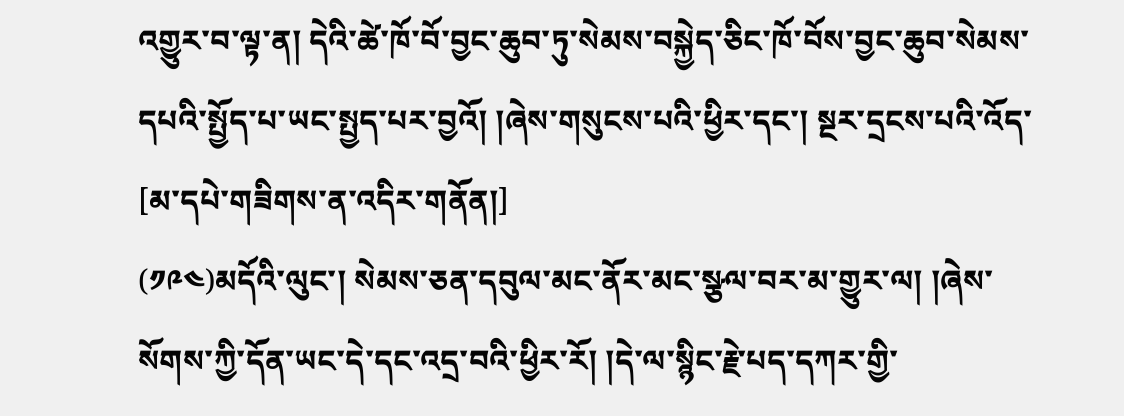འགྱུར་བ་ལྟ་ན། དེའི་ཚེ་ཁོ་བོ་བྱང་ཆུབ་ཏུ་སེམས་བསྐྱེད་ཅིང་ཁོ་བོས་བྱང་ཆུབ་སེམས་དཔའི་སྤྱོད་པ་ཡང་སྤྱད་པར་བྱའོ། །ཞེས་གསུངས་པའི་ཕྱིར་དང་། སྔར་དྲངས་པའི་འོད་
[མ་དཔེ་གཟིགས་ན་འདིར་གནོན།]
(༡༩༤)མདོའི་ལུང་། སེམས་ཅན་དབུལ་མང་ནོར་མང་སྩལ་བར་མ་གྱུར་ལ། །ཞེས་སོགས་ཀྱི་དོན་ཡང་དེ་དང་འདྲ་བའི་ཕྱིར་རོ། །དེ་ལ་སྙིང་རྗེ་པད་དཀར་གྱི་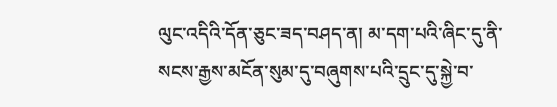ལུང་འདིའི་དོན་ཅུང་ཟད་བཤད་ན། མ་དག་པའི་ཞིང་དུ་ནི་སངས་རྒྱས་མངོན་སུམ་དུ་བཞུགས་པའི་དྲུང་དུ་སྐྱེ་བ་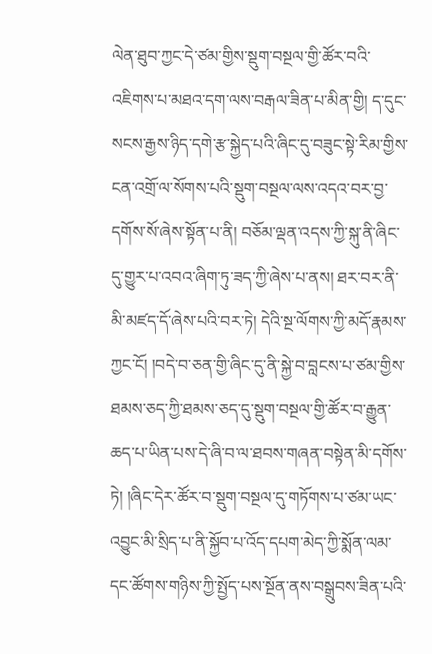ལེན་ཐུབ་ཀྱང་དེ་ཙམ་གྱིས་སྡུག་བསྔལ་གྱི་ཚོར་བའི་འཇིགས་པ་མཐའ་དག་ལས་བརྒལ་ཟིན་པ་མིན་གྱི། ད་དུང་སངས་རྒྱས་ཉིད་དགེ་རྩ་སྐྱེད་པའི་ཞིང་དུ་བཟུང་སྟེ་རིམ་གྱིས་ངན་འགྲོ་ལ་སོགས་པའི་སྡུག་བསྔལ་ལས་འདའ་བར་བྱ་དགོས་སོ་ཞེས་སྟོན་པ་ནི། བཅོམ་ལྡན་འདས་ཀྱི་སྐུ་ནི་ཞིང་དུ་གྱུར་པ་འབའ་ཞིག་ཏུ་ཟད་ཀྱི་ཞེས་པ་ནས། ཐར་བར་ནི་མི་མཛད་དོ་ཞེས་པའི་བར་ཏེ། དེའི་སྔ་ལོགས་ཀྱི་མདོ་རྣམས་ཀྱང་ངོ། །བདེ་བ་ཅན་གྱི་ཞིང་དུ་ནི་སྐྱེ་བ་བླངས་པ་ཙམ་གྱིས་ཐམས་ཅད་ཀྱི་ཐམས་ཅད་དུ་སྡུག་བསྔལ་གྱི་ཚོར་བ་རྒྱུན་ཆད་པ་ཡིན་པས་དེ་ཞི་བ་ལ་ཐབས་གཞན་བསྟེན་མི་དགོས་ཏེ། །ཞིང་དེར་ཚོར་བ་སྡུག་བསྔལ་དུ་གཏོགས་པ་ཙམ་ཡང་འབྱུང་མི་སྲིད་པ་ནི་སྐྱོབ་པ་འོད་དཔག་མེད་ཀྱི་སྨོན་ལམ་དང་ཚོགས་གཉིས་ཀྱི་སྤྱོད་པས་སྔོན་ནས་བསྒྲུབས་ཟིན་པའི་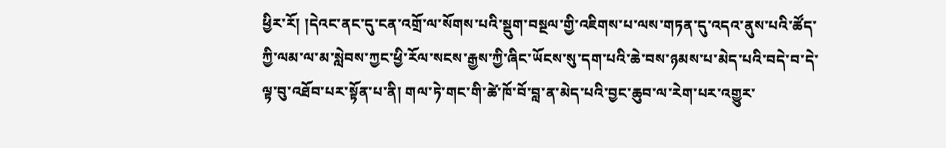ཕྱིར་རོ། །དེའང་ནང་དུ་ངན་འགྲོ་ལ་སོགས་པའི་སྡུག་བསྔལ་གྱི་འཇིགས་པ་ལས་གཏན་དུ་འདའ་ནུས་པའི་ཚོད་ཀྱི་ལམ་ལ་མ་སླེབས་ཀྱང་ཕྱི་རོལ་སངས་རྒྱས་ཀྱི་ཞིང་ཡོངས་སུ་དག་པའི་ཆེ་བས་ཉམས་པ་མེད་པའི་བདེ་བ་དེ་ལྟ་བུ་འཐོབ་པར་སྟོན་པ་ནི། གལ་ཏེ་གང་གི་ཚེ་ཁོ་བོ་བླ་ན་མེད་པའི་བྱང་ཆུབ་ལ་རེག་པར་འགྱུར་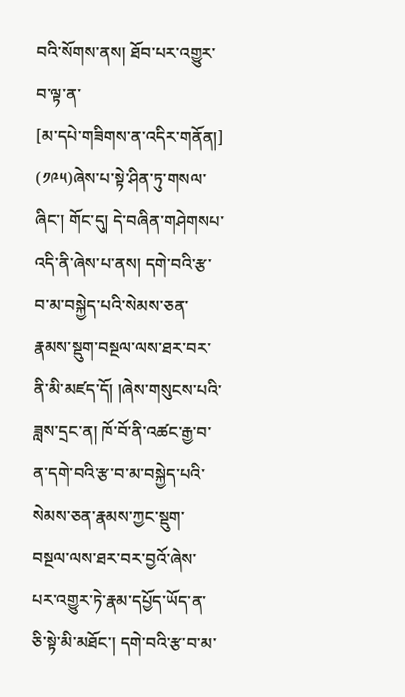བའི་སོགས་ནས། ཐོབ་པར་འགྱུར་བ་ལྟ་ན་
[མ་དཔེ་གཟིགས་ན་འདིར་གནོན།]
(༡༩༥)ཞེས་པ་སྟེ་ཤིན་ཏུ་གསལ་ཞིང་། གོང་དུ། དེ་བཞིན་གཤེགསཔ་འདི་ནི་ཞེས་པ་ནས། དགེ་བའི་རྩ་བ་མ་བསྐྱེད་པའི་སེམས་ཅན་རྣམས་སྡུག་བསྔལ་ལས་ཐར་བར་ནི་མི་མཛད་དོ། །ཞེས་གསུངས་པའི་ཟླས་དྲང་ན། ཁོ་བོ་ནི་འཚང་རྒྱ་བ་ན་དགེ་བའི་རྩ་བ་མ་བསྐྱེད་པའི་སེམས་ཅན་རྣམས་ཀྱང་སྡུག་བསྔལ་ལས་ཐར་བར་བྱའོ་ཞེས་པར་འགྱུར་ཏེ་རྣམ་དཔྱོད་ཡོད་ན་ཅི་སྟེ་མི་མཐོང་། དགེ་བའི་རྩ་བ་མ་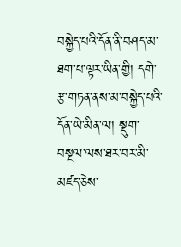བསྐྱེད་པའི་དོན་ནི་བཤད་མ་ཐག་པ་ལྟར་ཡིན་གྱི། དགེ་རྩ་གཏན་ནས་མ་བསྐྱེད་པའི་དོན་ཡེ་མིན་ལ། སྡུག་བསྔལ་ལས་ཐར་བར་མི་མཛད་ཅེས་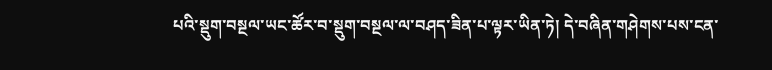པའི་སྡུག་བསྔལ་ཡང་ཚོར་བ་སྡུག་བསྔལ་ལ་བཤད་ཟིན་པ་ལྟར་ཡིན་ཏེ། དེ་བཞིན་གཤེགས་པས་ངན་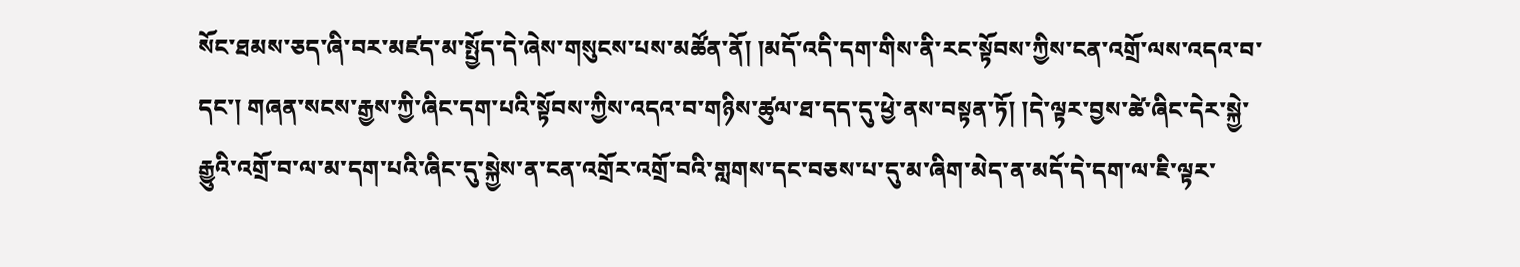སོང་ཐམས་ཅད་ཞི་བར་མཛད་མ་སྤྱོད་དེ་ཞེས་གསུངས་པས་མཚོན་ནོ། །མདོ་འདི་དག་གིས་ནི་རང་སྟོབས་ཀྱིས་ངན་འགྲོ་ལས་འདའ་བ་དང་། གཞན་སངས་རྒྱས་ཀྱི་ཞིང་དག་པའི་སྟོབས་ཀྱིས་འདའ་བ་གཉིས་ཚུལ་ཐ་དད་དུ་ཕྱེ་ནས་བསྟན་ཏོ། །དེ་ལྟར་བྱས་ཚེ་ཞིང་དེར་སྐྱེ་རྒྱུའི་འགྲོ་བ་ལ་མ་དག་པའི་ཞིང་དུ་སྐྱེས་ན་ངན་འགྲོར་འགྲོ་བའི་གླགས་དང་བཅས་པ་དུ་མ་ཞིག་མེད་ན་མདོ་དེ་དག་ལ་ཇི་ལྟར་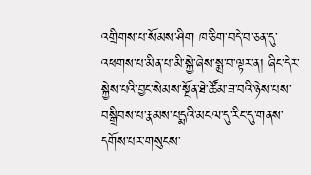འགྲིགས་པ་སོམས་ཤིག ཁ་ཅིག་བདེ་བ་ཅན་དུ་འཕགས་པ་མིན་པ་མི་སྐྱེ་ཞེས་སྨྲ་བ་ལྟར་ན། ཞིང་དེར་སྐྱེས་པའི་བྱང་སེམས་སྔོན་ཐེ་ཚོམ་ཟ་བའི་ཉེས་པས་བསྒྲིབས་པ་རྣམས་པདྨའི་མངལ་དུ་རིང་དུ་གནས་དགོས་པར་གསུངས་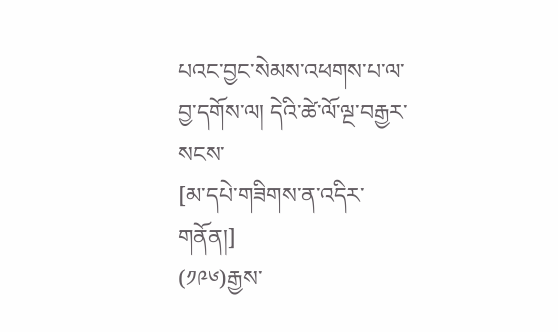པའང་བྱང་སེམས་འཕགས་པ་ལ་བྱ་དགོས་ལ། དེའི་ཚེ་ལོ་ལྔ་བརྒྱར་སངས་
[མ་དཔེ་གཟིགས་ན་འདིར་གནོན།]
(༡༩༦)རྒྱས་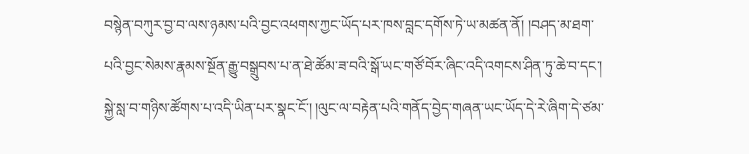བསྙེན་བཀུར་བྱ་བ་ལས་ཉམས་པའི་བྱང་འཕགས་ཀྱང་ཡོད་པར་ཁས་བླང་དགོས་ཏེ་ཡ་མཚན་ནོ། །བཤད་མ་ཐག་པའི་བྱང་སེམས་རྣམས་སྔོན་རྒྱུ་བསྒྲུབས་པ་ན་ཐེ་ཚོམ་ཟ་བའི་སྒོ་ཡང་གཙོ་བོར་ཞིང་འདི་འགངས་ཤིན་ཏུ་ཆེ་བ་དང་། སྐྱེ་སླ་བ་གཉིས་ཚོགས་པ་འདི་ཡིན་པར་སྣང་ངོ་། །ལུང་ལ་བརྟེན་པའི་གནོད་བྱེད་གཞན་ཡང་ཡོད་དེ་རེ་ཞིག་དེ་ཙམ་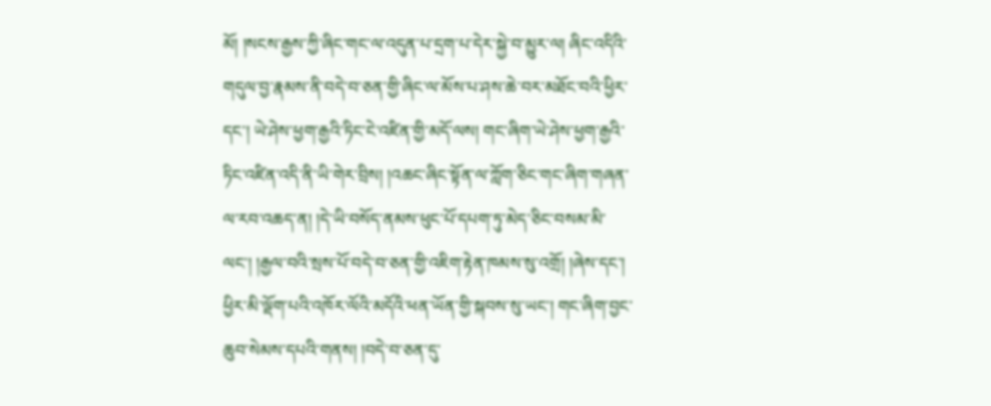མོ། །སངས་རྒྱས་ཀྱི་ཞིང་གང་ལ་འདུན་པ་དྲག་པ་དེར་སྐྱེ་བ་མྱུར་ལ། ཞིང་འདིའི་གདུལ་བྱ་རྣམས་ནི་བདེ་བ་ཅན་གྱི་ཞིང་ལ་མོས་པ་ཤས་ཆེ་བར་མཐོང་བའི་ཕྱིར་དང་། ཡེ་ཤེས་ཕྱག་རྒྱའི་ཏིང་ངེ་འཛིན་གྱི་མདོ་ལས། གང་ཞིག་ཡེ་ཤེས་ཕྱག་རྒྱའི་ཏིང་འཛིན་འདི་ནི་ཡི་གེར་བྲིས། །འཆང་ཞིང་སྟོན་ལ་ཀློག་ཅིང་གང་ཞིག་གཞན་ལ་རབ་འཆད་ན། །དེ་ཡི་བསོད་ནམས་ཕུང་པོ་དཔག་ཏུ་མེད་ཅིང་བསམ་མི་ལང་། །རྒྱལ་བའི་སྲས་པོ་བདེ་བ་ཅན་གྱི་འཇིག་རྟེན་ཁམས་སུ་འགྲོ། །ཞེས་དང་། ཕྱིར་མི་ལྡོག་པའི་འཁོར་ལོའི་མདོའི་ཕན་ཡོན་གྱི་སྐབས་སུ་ཡང་། གང་ཞིག་བྱང་ཆུབ་སེམས་དཔའི་གནས། །བདེ་བ་ཅན་དུ་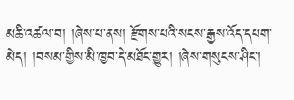མཆི་འཚལ་བ། །ཞེས་པ་ནས། རྫོགས་པའི་སངས་རྒྱས་འོད་དཔག་མེད། །བསམ་གྱིས་མི་ཁྱབ་དེ་མཐོང་གྱུར། །ཞེས་གསུངས་ཤིང་།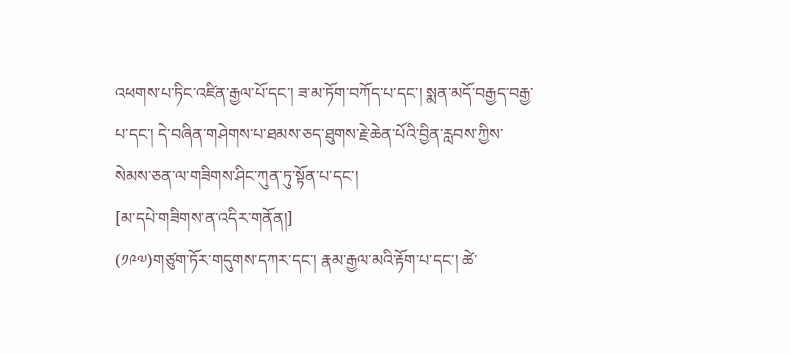འཕགས་པ་ཏིང་འཛིན་རྒྱལ་པོ་དང་། ཟ་མ་ཏོག་བཀོད་པ་དང་། སྨན་མདོ་བརྒྱད་བརྒྱ་པ་དང་། དེ་བཞིན་གཤེགས་པ་ཐམས་ཅད་ཐུགས་རྗེ་ཆེན་པོའི་བྱིན་རླབས་ཀྱིས་སེམས་ཅན་ལ་གཟིགས་ཤིང་ཀུན་ཏུ་སྟོན་པ་དང་།
[མ་དཔེ་གཟིགས་ན་འདིར་གནོན།]
(༡༩༧)གཙུག་ཏོར་གདུགས་དཀར་དང་། རྣམ་རྒྱལ་མའི་རྟོག་པ་དང་། ཚེ་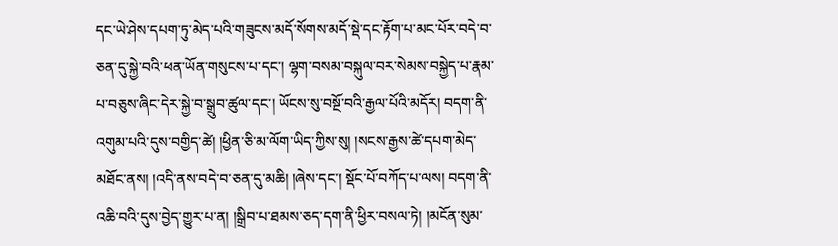དང་ཡེ་ཤེས་དཔག་ཏུ་མེད་པའི་གཟུངས་མདོ་སོགས་མདོ་སྡེ་དང་རྟོག་པ་མང་པོར་བདེ་བ་ཅན་དུ་སྐྱེ་བའི་ཕན་ཡོན་གསུངས་པ་དང་། ལྷག་བསམ་བསྐུལ་བར་སེམས་བསྐྱེད་པ་རྣམ་པ་བཅུས་ཞིང་དེར་སྐྱེ་བ་སྒྲུབ་ཚུལ་དང་། ཡོངས་སུ་བསྔོ་བའི་རྒྱལ་པོའི་མདོར། བདག་ནི་འགུམ་པའི་དུས་བགྱིད་ཚེ། །ཕྱིན་ཅི་མ་ལོག་ཡིད་ཀྱིས་སུ། །སངས་རྒྱས་ཚེ་དཔག་མེད་མཐོང་ནས། །འདི་ནས་བདེ་བ་ཅན་དུ་མཆི། །ཞེས་དང་། སྡོང་པོ་བཀོད་པ་ལས། བདག་ནི་འཆི་བའི་དུས་བྱེད་གྱུར་པ་ན། །སྒྲིབ་པ་ཐམས་ཅད་དག་ནི་ཕྱིར་བསལ་ཏེ། །མངོན་སུམ་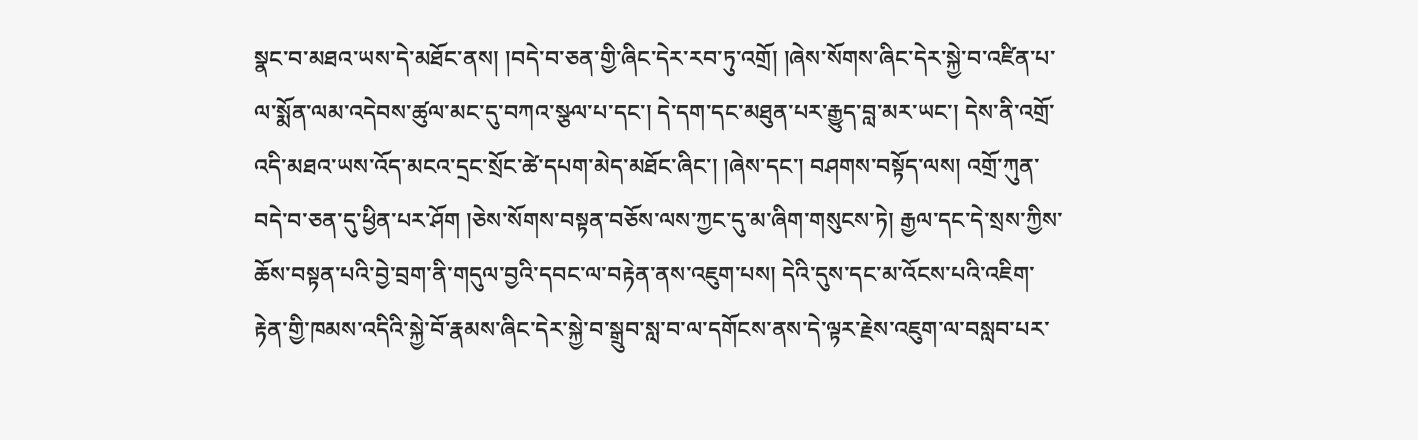སྣང་བ་མཐའ་ཡས་དེ་མཐོང་ནས། །བདེ་བ་ཅན་གྱི་ཞིང་དེར་རབ་ཏུ་འགྲོ། །ཞེས་སོགས་ཞིང་དེར་སྐྱེ་བ་འཛིན་པ་ལ་སྨོན་ལམ་འདེབས་ཚུལ་མང་དུ་བཀའ་སྩལ་པ་དང་། དེ་དག་དང་མཐུན་པར་རྒྱུད་བླ་མར་ཡང་། དེས་ནི་འགྲོ་འདི་མཐའ་ཡས་འོད་མངའ་དྲང་སྲོང་ཚེ་དཔག་མེད་མཐོང་ཞིང་། །ཞེས་དང་། བཤགས་བསྟོད་ལས། འགྲོ་ཀུན་བདེ་བ་ཅན་དུ་ཕྱིན་པར་ཤོག །ཅེས་སོགས་བསྟན་བཅོས་ལས་ཀྱང་དུ་མ་ཞིག་གསུངས་ཏེ། རྒྱལ་དང་དེ་སྲས་ཀྱིས་ཆོས་བསྟན་པའི་བྱེ་བྲག་ནི་གདུལ་བྱའི་དབང་ལ་བརྟེན་ནས་འཇུག་པས། དེའི་དུས་དང་མ་འོངས་པའི་འཇིག་རྟེན་གྱི་ཁམས་འདིའི་སྐྱེ་བོ་རྣམས་ཞིང་དེར་སྐྱེ་བ་སྒྲུབ་སླ་བ་ལ་དགོངས་ནས་དེ་ལྟར་རྗེས་འཇུག་ལ་བསླབ་པར་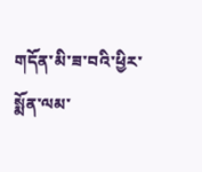གདོན་མི་ཟ་བའི་ཕྱིར་སྨོན་ལམ་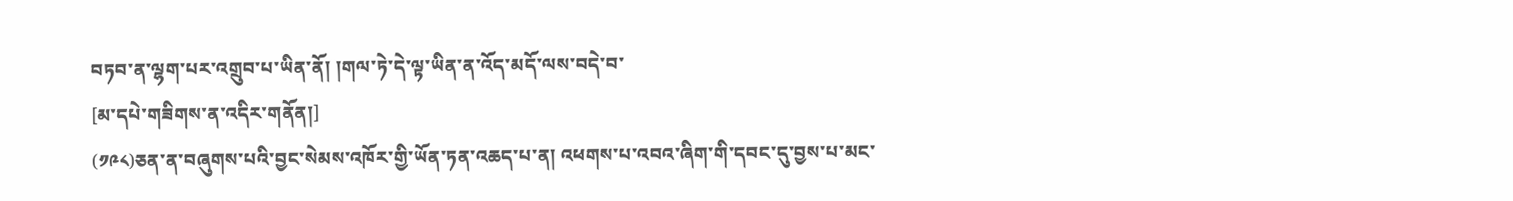བཏབ་ན་ལྷག་པར་འགྲུབ་པ་ཡིན་ནོ། །གལ་ཏེ་དེ་ལྟ་ཡིན་ན་འོད་མདོ་ལས་བདེ་བ་
[མ་དཔེ་གཟིགས་ན་འདིར་གནོན།]
(༡༩༨)ཅན་ན་བཞུགས་པའི་བྱང་སེམས་འཁོར་གྱི་ཡོན་ཏན་འཆད་པ་ན། འཕགས་པ་འབའ་ཞིག་གི་དབང་དུ་བྱས་པ་མང་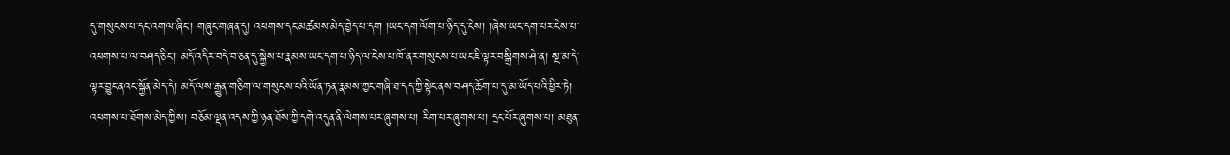དུ་གསུངས་པ་དང་འགལ་ཞིང་། གཞུང་གཞན་དུ། འཕགས་དང་མཚམས་མེད་བྱེད་པ་དག །ཡང་དག་ལོག་པ་ཉིད་དུ་ངེས། །ཞེས་ཡང་དག་པར་ངེས་པ་འཕགས་པ་ལ་བཤད་ཅིང་། མདོ་འདིར་བདེ་བ་ཅན་དུ་སྐྱེས་པ་རྣམས་ཡང་དག་པ་ཉིད་ལ་ངེས་པ་ཁོ་ནར་གསུངས་པ་ཡང་ཇི་ལྟར་བསྒྲིགས་ཤེ་ན། སྔ་མ་དེ་ལྟར་བྱུང་ནའང་སྐྱོན་མེད་དེ། མདོ་ལས་རྒྱུན་གཅིག་ལ་གསུངས་པའི་ཡོན་ཏན་རྣམས་ཀྱང་གཞི་ཐ་དད་ཀྱི་སྟེང་ནས་བཤད་ཆོག་པ་དུ་མ་ཡོད་པའི་ཕྱིར་ཏེ། འཕགས་པ་ཐོགས་མེད་ཀྱིས། བཅོམ་ལྡན་འདས་ཀྱི་ཉན་ཐོས་ཀྱི་དགེ་འདུན་ནི་ལེགས་པར་ཞུགས་པ། རིག་པར་ཞུགས་པ། དྲང་པོར་ཞུགས་པ། མཐུན་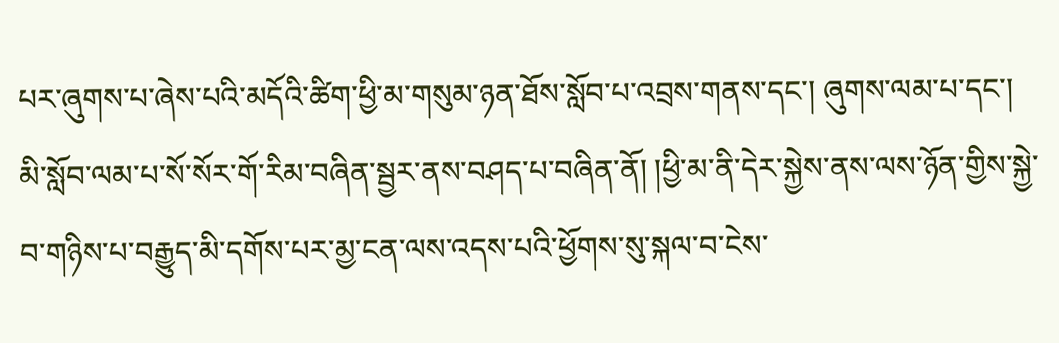པར་ཞུགས་པ་ཞེས་པའི་མདོའི་ཚིག་ཕྱི་མ་གསུམ་ཉན་ཐོས་སློབ་པ་འབྲས་གནས་དང་། ཞུགས་ལམ་པ་དང་། མི་སློབ་ལམ་པ་སོ་སོར་གོ་རིམ་བཞིན་སྦྱར་ནས་བཤད་པ་བཞིན་ནོ། །ཕྱི་མ་ནི་དེར་སྐྱེས་ནས་ལས་ཉོན་གྱིས་སྐྱེ་བ་གཉིས་པ་བརྒྱུད་མི་དགོས་པར་མྱ་ངན་ལས་འདས་པའི་ཕྱོགས་སུ་སྐལ་བ་ངེས་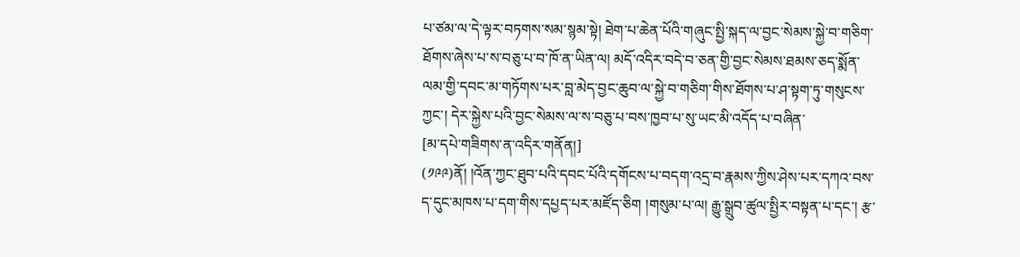པ་ཙམ་ལ་དེ་ལྟར་བཏགས་སམ་སྙམ་སྟེ། ཐེག་པ་ཆེན་པོའི་གཞུང་སྤྱི་སྐད་ལ་བྱང་སེམས་སྐྱེ་བ་གཅིག་ཐོགས་ཞེས་པ་ས་བཅུ་པ་བ་ཁོ་ན་ཡིན་ལ། མདོ་འདིར་བདེ་བ་ཅན་གྱི་བྱང་སེམས་ཐམས་ཅད་སྨོན་ལམ་གྱི་དབང་མ་གཏོགས་པར་བླ་མེད་བྱང་ཆུབ་ལ་སྐྱེ་བ་གཅིག་གིས་ཐོགས་པ་ཤ་སྟག་ཏུ་གསུངས་ཀྱང་། དེར་སྐྱེས་པའི་བྱང་སེམས་ལ་ས་བཅུ་པ་བས་ཁྱབ་པ་སུ་ཡང་མི་འདོད་པ་བཞིན་
[མ་དཔེ་གཟིགས་ན་འདིར་གནོན།]
(༡༩༩)ནོ། །འོན་ཀྱང་ཐུབ་པའི་དབང་པོའི་དགོངས་པ་བདག་འདྲ་བ་རྣམས་ཀྱིས་ཤེས་པར་དཀའ་བས་ད་དུང་མཁས་པ་དག་གིས་དཔྱད་པར་མཛོད་ཅིག །གསུམ་པ་ལ། རྒྱུ་སྒྲུབ་ཚུལ་སྤྱིར་བསྟན་པ་དང་། རྩ་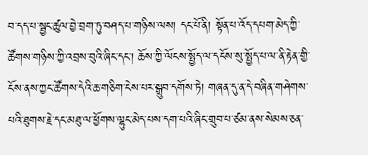བ་དད་པ་སྦྱང་ཚུལ་བྱེ་བྲག་ཏུ་བཤད་པ་གཉིས་ལས། དང་པོ་ནི། སྟོན་པ་འོད་དཔག་མེད་ཀྱི་ཚོགས་གཉིས་ཀྱི་འབྲས་བུའི་ཞིང་དང་། ཆོས་ཀྱི་ལོངས་སྤྱོད་ལ་དངོས་སུ་སྤྱོད་པ་ལ་ནི་རྟེན་གྱི་ངོས་ནས་ཀྱང་ཚོགས་དེའི་ཆ་གཅིག་ངེས་པར་སྒྲུབ་དགོས་ཏེ། གཞན་དུ་ན་དེ་བཞིན་གཤེགས་པའི་ཐུགས་རྗེ་དང་མཐུ་ལ་ཕྱོགས་ལྷུང་མེད་པས་དག་པའི་ཞིང་གྲུབ་པ་ཙམ་ནས་སེམས་ཅན་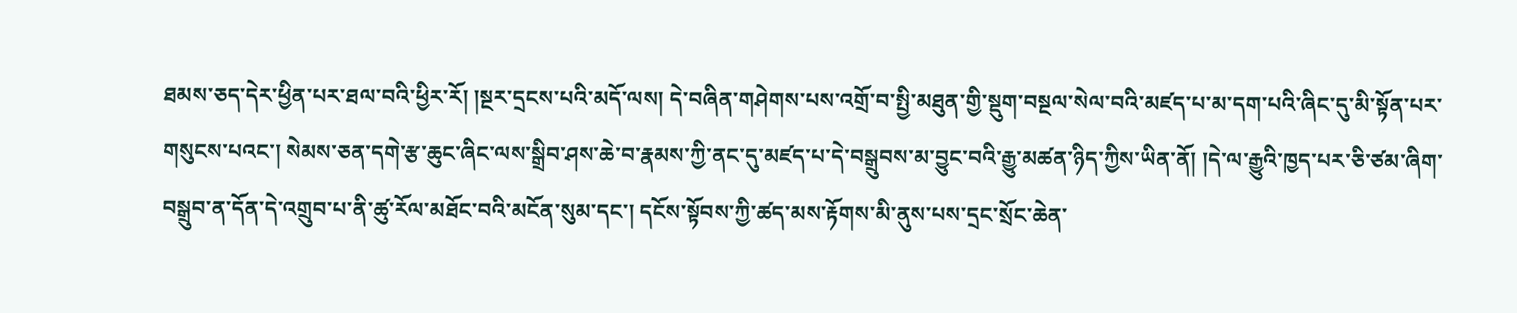ཐམས་ཅད་དེར་ཕྱིན་པར་ཐལ་བའི་ཕྱིར་རོ། །སྔར་དྲངས་པའི་མདོ་ལས། དེ་བཞིན་གཤེགས་པས་འགྲོ་བ་སྤྱི་མཐུན་གྱི་སྡུག་བསྔལ་སེལ་བའི་མཛད་པ་མ་དག་པའི་ཞིང་དུ་མི་སྟོན་པར་གསུངས་པའང་། སེམས་ཅན་དགེ་རྩ་ཆུང་ཞིང་ལས་སྒྲིབ་ཤས་ཆེ་བ་རྣམས་ཀྱི་ནང་དུ་མཛད་པ་དེ་བསྒྲུབས་མ་བྱུང་བའི་རྒྱུ་མཚན་ཉིད་ཀྱིས་ཡིན་ནོ། །དེ་ལ་རྒྱུའི་ཁྱད་པར་ཅི་ཙམ་ཞིག་བསྒྲུབ་ན་དོན་དེ་འགྲུབ་པ་ནི་ཚུ་རོལ་མཐོང་བའི་མངོན་སུམ་དང་། དངོས་སྟོབས་ཀྱི་ཚད་མས་རྟོགས་མི་ནུས་པས་དྲང་སྲོང་ཆེན་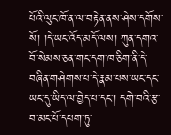པོའི་ལུང་ཁོ་ན་ལ་བརྟེན་ནས་ཤེས་དགོས་སོ། །དེ་ཡང་འོད་མདོ་ལས། ཀུན་དགའ་བོ་སེམས་ཅན་གང་དག་ཁ་ཅིག་ནི་དེ་བཞིན་གཤེགས་པ་དེ་རྣམ་པས་ཡང་དང་ཡང་དུ་ཡིད་ལ་བྱེད་པ་དང་། དགེ་བའི་རྩ་བ་མང་པོ་དཔག་ཏུ་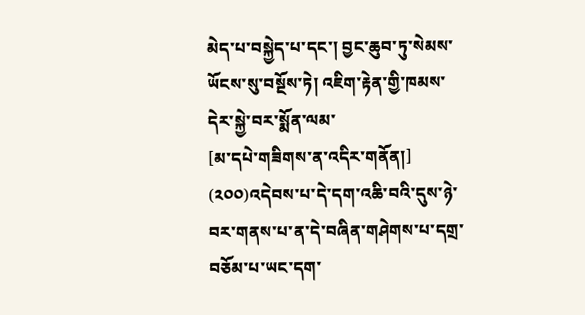མེད་པ་བསྐྱེད་པ་དང་། བྱང་ཆུབ་ཏུ་སེམས་ཡོངས་སུ་བསྔོས་ཏེ། འཇིག་རྟེན་གྱི་ཁམས་དེར་སྐྱེ་བར་སྨོན་ལམ་
[མ་དཔེ་གཟིགས་ན་འདིར་གནོན།]
(༢༠༠)འདེབས་པ་དེ་དག་འཆི་བའི་དུས་ཉེ་བར་གནས་པ་ན་དེ་བཞིན་གཤེགས་པ་དགྲ་བཅོམ་པ་ཡང་དག་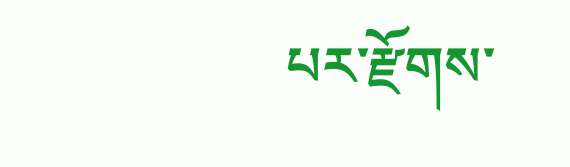པར་རྫོགས་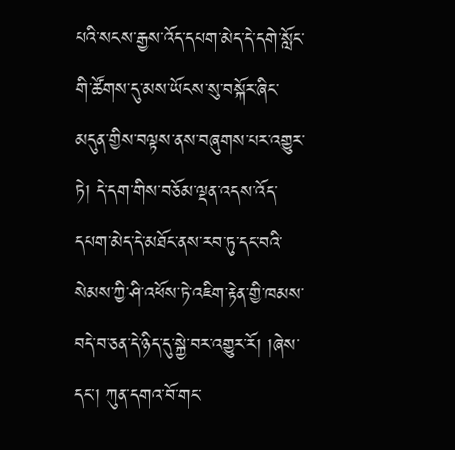པའི་སངས་རྒྱས་འོད་དཔག་མེད་དེ་དགེ་སློང་གི་ཚོགས་དུ་མས་ཡོངས་སུ་བསྐོར་ཞིང་མདུན་གྱིས་བལྟས་ནས་བཞུགས་པར་འགྱུར་ཏེ། དེ་དག་གིས་བཅོམ་ལྡན་འདས་འོད་དཔག་མེད་དེ་མཐོང་ནས་རབ་ཏུ་དང་བའི་སེམས་ཀྱི་ཤི་འཕོས་ཏེ་འཇིག་རྟེན་གྱི་ཁམས་བདེ་བ་ཅན་དེ་ཉིད་དུ་སྐྱེ་བར་འགྱུར་རོ། །ཞེས་དང་། ཀུན་དགའ་བོ་གང་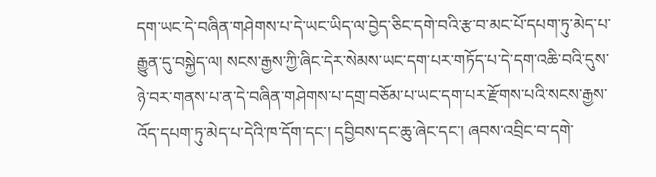དག་ཡང་དེ་བཞིན་གཤེགས་པ་དེ་ཡང་ཡིད་ལ་བྱེད་ཅིང་དགེ་བའི་རྩ་བ་མང་པོ་དཔག་ཏུ་མེད་པ་རྒྱུན་དུ་བསྐྱེད་ལ། སངས་རྒྱས་ཀྱི་ཞིང་དེར་སེམས་ཡང་དག་པར་གཏོད་པ་དེ་དག་འཆི་བའི་དུས་ཉེ་བར་གནས་པ་ན་དེ་བཞིན་གཤེགས་པ་དགྲ་བཅོམ་པ་ཡང་དག་པར་རྫོགས་པའི་སངས་རྒྱས་འོད་དཔག་ཏུ་མེད་པ་དེའི་ཁ་དོག་དང་། དབྱིབས་དང་ཆུ་ཞེང་དང་། ཞབས་འབྲིང་བ་དགེ་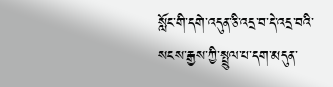སློང་གི་དགེ་འདུན་ཅི་འདྲ་བ་དེ་འདྲ་བའི་སངས་རྒྱས་ཀྱི་སྤྲུལ་པ་དག་མདུན་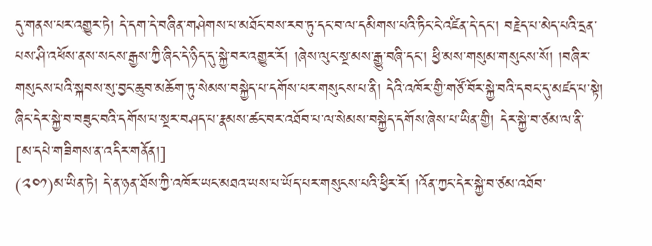དུ་གནས་པར་འགྱུར་ཏེ། དེ་དག་དེ་བཞིན་གཤེགས་པ་མཐོང་བས་རབ་ཏུ་དང་བ་ལ་དམིགས་པའི་ཏིང་ངེ་འཛིན་དེ་དང་། བརྗེད་པ་མེད་པའི་དྲན་པས་ཤི་འཕོས་ནས་སངས་རྒྱས་ཀྱི་ཞིང་དེ་ཉིད་དུ་སྐྱེ་བར་འགྱུར་རོ། །ཞེས་ལུང་སྔ་མས་རྒྱུ་བཞི་དང་། ཕྱི་མས་གསུམ་གསུངས་སོ། །བཞིར་གསུངས་པའི་སྐབས་སུ་བྱང་ཆུབ་མཆོག་ཏུ་སེམས་བསྐྱེད་པ་དགོས་པར་གསུངས་པ་ནི། དེའི་འཁོར་གྱི་གཙོ་བོར་སྐྱེ་བའི་དབང་དུ་མཛད་པ་སྟེ། ཞིང་དེར་སྐྱེ་བ་བཟུང་བའི་དགོས་པ་སྔར་བཤད་པ་རྣམས་ཚང་བར་འཐོབ་པ་ལ་སེམས་བསྐྱེད་དགོས་ཞེས་པ་ཡིན་གྱི། དེར་སྐྱེ་བ་ཙམ་ལ་ནི་
[མ་དཔེ་གཟིགས་ན་འདིར་གནོན།]
(༢༠༡)མ་ཡིན་ཏེ། དེ་ན་ཉན་ཐོས་ཀྱི་འཁོར་ཡང་མཐའ་ཡས་པ་ཡོད་པར་གསུངས་པའི་ཕྱིར་རོ། །འོན་ཀྱང་དེར་སྐྱེ་བ་ཙམ་འཐོབ་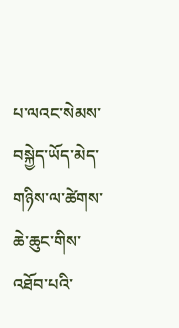པ་ལའང་སེམས་བསྐྱེད་ཡོད་མེད་གཉིས་ལ་ཚེགས་ཆེ་ཆུང་གིས་འཐོབ་པའི་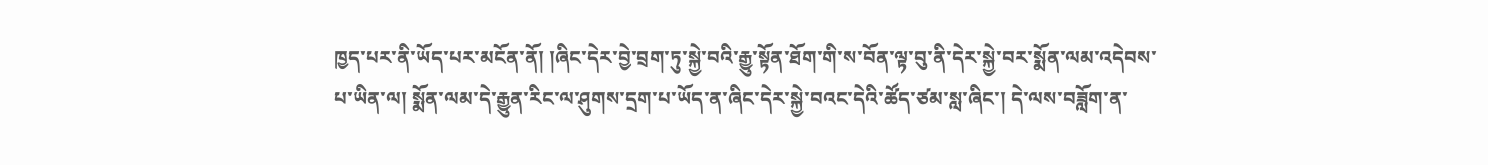ཁྱད་པར་ནི་ཡོད་པར་མངོན་ནོ། །ཞིང་དེར་བྱེ་བྲག་ཏུ་སྐྱེ་བའི་རྒྱུ་སྟོན་ཐོག་གི་ས་བོན་ལྟ་བུ་ནི་དེར་སྐྱེ་བར་སྨོན་ལམ་འདེབས་པ་ཡིན་ལ། སྨོན་ལམ་དེ་རྒྱུན་རིང་ལ་ཤུགས་དྲག་པ་ཡོད་ན་ཞིང་དེར་སྐྱེ་བའང་དེའི་ཚོད་ཙམ་སླ་ཞིང་། དེ་ལས་བཟློག་ན་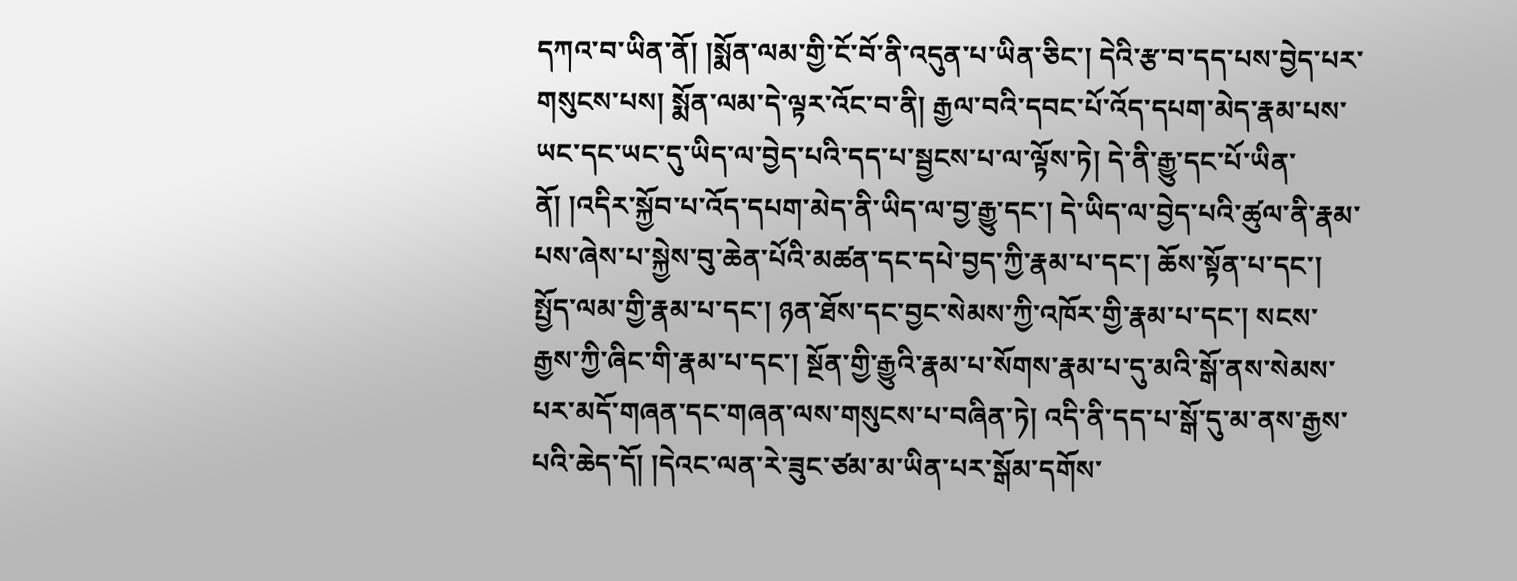དཀའ་བ་ཡིན་ནོ། །སྨོན་ལམ་གྱི་ངོ་བོ་ནི་འདུན་པ་ཡིན་ཅིང་། དེའི་རྩ་བ་དད་པས་བྱེད་པར་གསུངས་པས། སྨོན་ལམ་དེ་ལྟར་འོང་བ་ནི། རྒྱལ་བའི་དབང་པོ་འོད་དཔག་མེད་རྣམ་པས་ཡང་དང་ཡང་དུ་ཡིད་ལ་བྱེད་པའི་དད་པ་སྦྱངས་པ་ལ་ལྟོས་ཏེ། དེ་ནི་རྒྱུ་དང་པོ་ཡིན་ནོ། །འདིར་སྐྱོབ་པ་འོད་དཔག་མེད་ནི་ཡིད་ལ་བྱ་རྒྱུ་དང་། དེ་ཡིད་ལ་བྱེད་པའི་ཚུལ་ནི་རྣམ་པས་ཞེས་པ་སྐྱེས་བུ་ཆེན་པོའི་མཚན་དང་དཔེ་བྱད་ཀྱི་རྣམ་པ་དང་། ཆོས་སྟོན་པ་དང་། སྤྱོད་ལམ་གྱི་རྣམ་པ་དང་། ཉན་ཐོས་དང་བྱང་སེམས་ཀྱི་འཁོར་གྱི་རྣམ་པ་དང་། སངས་རྒྱས་ཀྱི་ཞིང་གི་རྣམ་པ་དང་། སྔོན་གྱི་རྒྱུའི་རྣམ་པ་སོགས་རྣམ་པ་དུ་མའི་སྒོ་ནས་སེམས་པར་མདོ་གཞན་དང་གཞན་ལས་གསུངས་པ་བཞིན་ཏེ། འདི་ནི་དད་པ་སྒོ་དུ་མ་ནས་རྒྱས་པའི་ཆེད་དོ། །དེའང་ལན་རེ་ཟུང་ཙམ་མ་ཡིན་པར་སྒོམ་དགོས་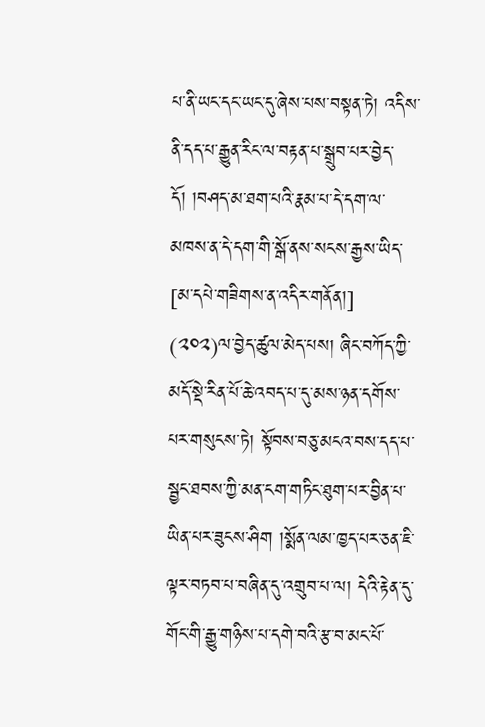པ་ནི་ཡང་དང་ཡང་དུ་ཞེས་པས་བསྟན་ཏེ། འདིས་ནི་དད་པ་རྒྱུན་རིང་ལ་བརྟན་པ་སྒྲུབ་པར་བྱེད་དོ། །བཤད་མ་ཐག་པའི་རྣམ་པ་དེ་དག་ལ་མཁས་ན་དེ་དག་གི་སྒོ་ནས་སངས་རྒྱས་ཡིད་
[མ་དཔེ་གཟིགས་ན་འདིར་གནོན།]
(༢༠༢)ལ་བྱེད་ཚུལ་མེད་པས། ཞིང་བཀོད་ཀྱི་མདོ་སྡེ་རིན་པོ་ཆེ་འབད་པ་དུ་མས་ཉན་དགོས་པར་གསུངས་ཏེ། སྟོབས་བཅུ་མངའ་བས་དད་པ་སྦྱང་ཐབས་ཀྱི་མན་ངག་གཏིང་ཐུག་པར་བྱིན་པ་ཡིན་པར་ཟུངས་ཤིག །སྨོན་ལམ་ཁྱད་པར་ཅན་ཇི་ལྟར་བཏབ་པ་བཞིན་དུ་འགྲུབ་པ་ལ། དེའི་རྟེན་དུ་གོང་གི་རྒྱུ་གཉིས་པ་དགེ་བའི་རྩ་བ་མང་པོ་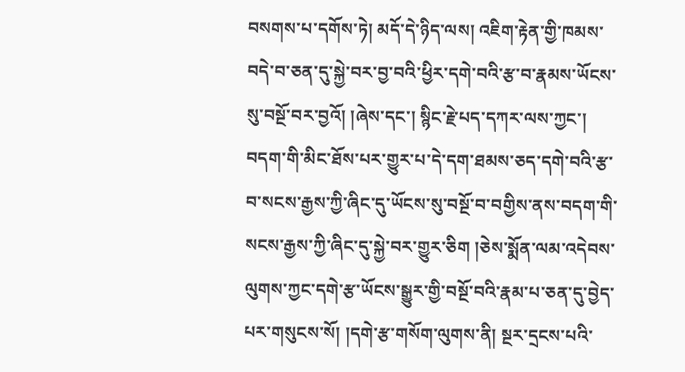བསགས་པ་དགོས་ཏེ། མདོ་དེ་ཉིད་ལས། འཇིག་རྟེན་གྱི་ཁམས་བདེ་བ་ཅན་དུ་སྐྱེ་བར་བྱ་བའི་ཕྱིར་དགེ་བའི་རྩ་བ་རྣམས་ཡོངས་སུ་བསྔོ་བར་བྱའོ། །ཞེས་དང་། སྙིང་རྗེ་པད་དཀར་ལས་ཀྱང་། བདག་གི་མིང་ཐོས་པར་གྱུར་པ་དེ་དག་ཐམས་ཅད་དགེ་བའི་རྩ་བ་སངས་རྒྱས་ཀྱི་ཞིང་དུ་ཡོངས་སུ་བསྔོ་བ་བགྱིས་ནས་བདག་གི་སངས་རྒྱས་ཀྱི་ཞིང་དུ་སྐྱེ་བར་གྱུར་ཅིག །ཅེས་སྨོན་ལམ་འདེབས་ལུགས་ཀྱང་དགེ་རྩ་ཡོངས་སྒྱུར་གྱི་བསྔོ་བའི་རྣམ་པ་ཅན་དུ་བྱེད་པར་གསུངས་སོ། །དགེ་རྩ་གསོག་ལུགས་ནི། སྔར་དྲངས་པའི་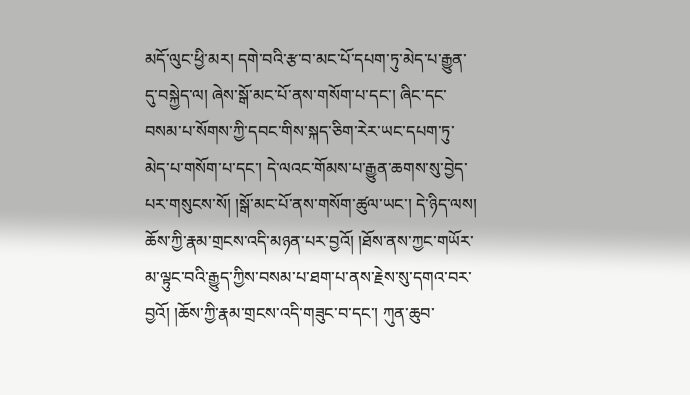མདོ་ལུང་ཕྱི་མར། དགེ་བའི་རྩ་བ་མང་པོ་དཔག་ཏུ་མེད་པ་རྒྱུན་དུ་བསྐྱེད་ལ། ཞེས་སྒོ་མང་པོ་ནས་གསོག་པ་དང་། ཞིང་དང་བསམ་པ་སོགས་ཀྱི་དབང་གིས་སྐད་ཅིག་རེར་ཡང་དཔག་ཏུ་མེད་པ་གསོག་པ་དང་། དེ་ལའང་གོམས་པ་རྒྱུན་ཆགས་སུ་བྱེད་པར་གསུངས་སོ། །སྒོ་མང་པོ་ནས་གསོག་ཚུལ་ཡང་། དེ་ཉིད་ལས། ཆོས་ཀྱི་རྣམ་གྲངས་འདི་མཉན་པར་བྱའོ། །ཐོས་ནས་ཀྱང་གཡོར་མ་ལྟུང་བའི་རྒྱུད་ཀྱིས་བསམ་པ་ཐག་པ་ནས་རྗེས་སུ་དགའ་བར་བྱའོ། །ཆོས་ཀྱི་རྣམ་གྲངས་འདི་གཟུང་བ་དང་། ཀུན་ཆུབ་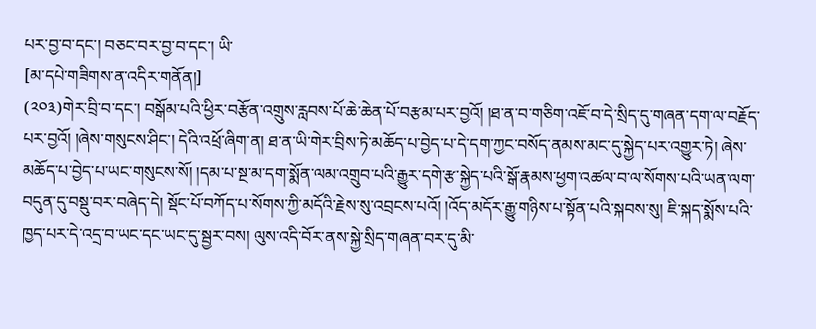པར་བྱ་བ་དང་། བཅང་བར་བྱ་བ་དང་། ཡི་
[མ་དཔེ་གཟིགས་ན་འདིར་གནོན།]
(༢༠༣)གེར་བྲི་བ་དང་། བསྒོམ་པའི་ཕྱིར་བརྩོན་འགྲུས་རླབས་པོ་ཆེ་ཆེན་པོ་བརྩམ་པར་བྱའོ། །ཐ་ན་བ་གཅིག་འཇོ་བ་དེ་སྲིད་དུ་གཞན་དག་ལ་བརྗོད་པར་བྱའོ། །ཞེས་གསུངས་ཤིང་། དེའི་འཕྲོ་ཞིག་ན། ཐ་ན་ཡི་གེར་བྲིས་ཏེ་མཆོད་པ་བྱེད་པ་དེ་དག་ཀྱང་བསོད་ནམས་མང་དུ་སྐྱེད་པར་འགྱུར་ཏེ། ཞེས་མཆོད་པ་བྱེད་པ་ཡང་གསུངས་སོ། །དམ་པ་སྔ་མ་དག་སྨོན་ལམ་འགྲུབ་པའི་རྒྱུར་དགེ་རྩ་སྐྱེད་པའི་སྒོ་རྣམས་ཕྱག་འཚལ་བ་ལ་སོགས་པའི་ཡན་ལག་བདུན་དུ་བསྡུ་བར་བཞེད་དེ། སྡོང་པོ་བཀོད་པ་སོགས་ཀྱི་མདོའི་རྗེས་སུ་འབྲངས་པའོ། །འོད་མདོར་རྒྱུ་གཉིས་པ་སྟོན་པའི་སྐབས་སུ། ཇི་སྐད་སྨོས་པའི་ཁྱད་པར་དེ་འདྲ་བ་ཡང་དང་ཡང་དུ་སྦྱར་བས། ལུས་འདི་བོར་ནས་སྐྱེ་སྲིད་གཞན་བར་དུ་མི་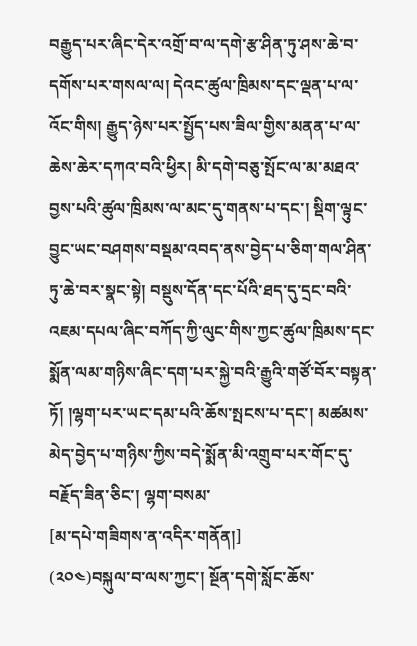བརྒྱུད་པར་ཞིང་དེར་འགྲོ་བ་ལ་དགེ་རྩ་ཤིན་ཏུ་ཤས་ཆེ་བ་དགོས་པར་གསལ་ལ། དེའང་ཚུལ་ཁྲིམས་དང་ལྡན་པ་ལ་འོང་གིས། རྒྱུད་ཉེས་པར་སྤྱོད་པས་ཟིལ་གྱིས་མནན་པ་ལ་ཆེས་ཆེར་དཀའ་བའི་ཕྱིར། མི་དགེ་བཅུ་སྤོང་ལ་མ་མཐའ་བྱས་པའི་ཚུལ་ཁྲིམས་ལ་མང་དུ་གནས་པ་དང་། སྡིག་ལྟུང་བྱུང་ཡང་བཤགས་བསྡམ་འབད་ནས་བྱེད་པ་ཅིག་གལ་ཤིན་ཏུ་ཆེ་བར་སྣང་སྟེ། བསྡུས་དོན་དང་པོའི་ཐད་དུ་དྲང་བའི་འཇམ་དཔལ་ཞིང་བཀོད་ཀྱི་ལུང་གིས་ཀྱང་ཚུལ་ཁྲིམས་དང་སྨོན་ལམ་གཉིས་ཞིང་དག་པར་སྐྱེ་བའི་རྒྱུའི་གཙོ་བོར་བསྟན་ཏོ། །ལྷག་པར་ཡང་དམ་པའི་ཆོས་སྤངས་པ་དང་། མཚམས་མེད་བྱེད་པ་གཉིས་ཀྱིས་བདེ་སྨོན་མི་འགྲུབ་པར་གོང་དུ་བརྗོད་ཟིན་ཅིང་། ལྷག་བསམ་
[མ་དཔེ་གཟིགས་ན་འདིར་གནོན།]
(༢༠༤)བསྐུལ་བ་ལས་ཀྱང་། སྔོན་དགེ་སློང་ཆོས་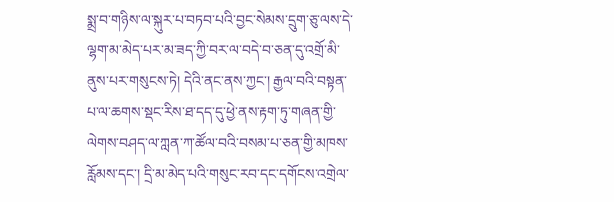སྨྲ་བ་གཉིས་ལ་སྐུར་པ་བཏབ་པའི་བྱང་སེམས་དྲུག་ཅུ་ལས་དེ་ལྷག་མ་མེད་པར་མ་ཟད་ཀྱི་བར་ལ་བདེ་བ་ཅན་དུ་འགྲོ་མི་ནུས་པར་གསུངས་ཏེ། དེའི་ནང་ནས་ཀྱང་། རྒྱལ་བའི་བསྟན་པ་ལ་ཆགས་སྡང་རིས་ཐ་དད་དུ་ཕྱེ་ནས་རྟག་ཏུ་གཞན་གྱི་ལེགས་བཤད་ལ་ཀླན་ཀ་ཚོལ་བའི་བསམ་པ་ཅན་གྱི་མཁས་རློམས་དང་། དྲི་མ་མེད་པའི་གསུང་རབ་དང་དགོངས་འགྲེལ་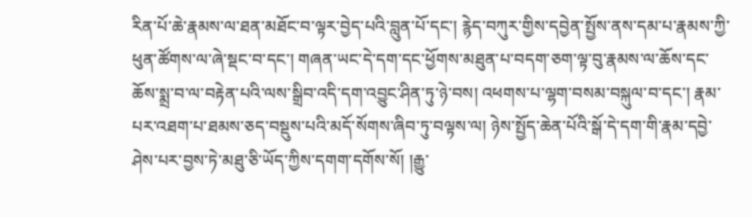རིན་པོ་ཆེ་རྣམས་ལ་ཐན་མཐོང་བ་ལྟར་བྱེད་པའི་བླུན་པོ་དང་། རྙེད་བཀུར་གྱིས་དབྱེན་སྤྱོས་ནས་དམ་པ་རྣམས་ཀྱི་ཕུན་ཚོགས་ལ་ཞེ་སྡང་བ་དང་། གཞན་ཡང་དེ་དག་དང་ཕྱོགས་མཐུན་པ་བདག་ཅག་ལྟ་བུ་རྣམས་ལ་ཆོས་དང་ཆོས་སྨྲ་བ་ལ་བརྟེན་པའི་ལས་སྒྲིབ་འདི་དག་འབྱུང་ཤིན་ཏུ་ཉེ་བས། འཕགས་པ་ལྷག་བསམ་བསྐུལ་བ་དང་། རྣམ་པར་འཐག་པ་ཐམས་ཅད་བསྡུས་པའི་མདོ་སོགས་ཞིབ་ཏུ་བལྟས་ལ། ཉེས་སྤྱོད་ཆེན་པོའི་སྒོ་དེ་དག་གི་རྣམ་དབྱེ་ཤེས་པར་བྱས་ཏེ་མཐུ་ཅི་ཡོད་ཀྱིས་དགག་དགོས་སོ། །རྒྱུ་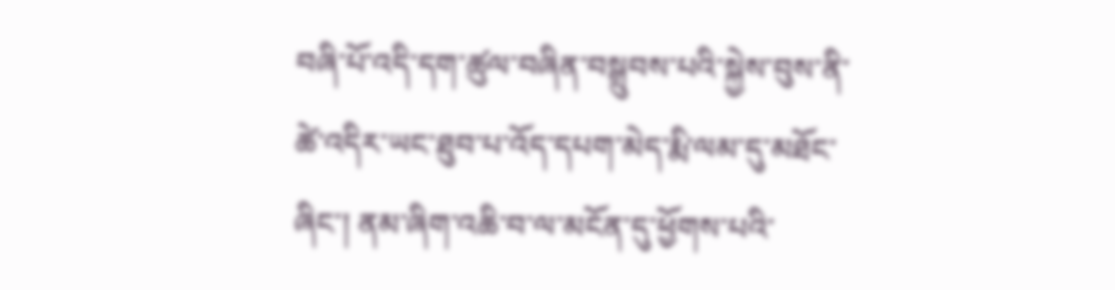བཞི་པོ་འདི་དག་ཚུལ་བཞིན་བསྒྲུབས་པའི་སྐྱེས་བུས་ནི་ཚེ་འདིར་ཡང་ཐུབ་པ་འོད་དཔག་མེད་རྨི་ལམ་དུ་མཐོང་ཞིང་། ནམ་ཞིག་འཆི་བ་ལ་མངོན་དུ་ཕྱོགས་པའི་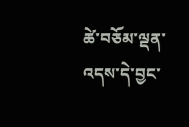ཚེ་བཅོམ་ལྡན་འདས་དེ་བྱང་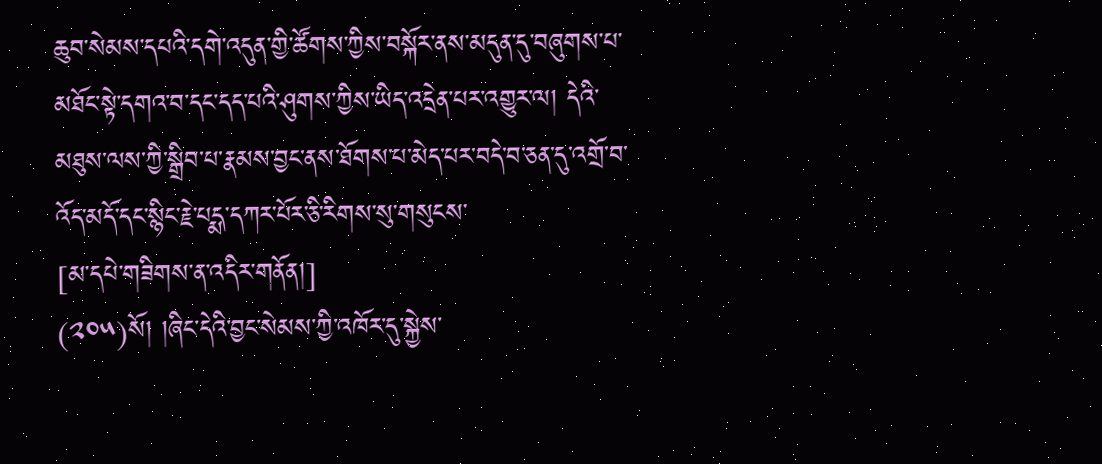ཆུབ་སེམས་དཔའི་དགེ་འདུན་གྱི་ཚོགས་ཀྱིས་བསྐོར་ནས་མདུན་དུ་བཞུགས་པ་མཐོང་སྟེ་དགའ་བ་དང་དད་པའི་ཤུགས་ཀྱིས་ཡིད་འདྲེན་པར་འགྱུར་ལ། དེའི་མཐུས་ལས་ཀྱི་སྒྲིབ་པ་རྣམས་བྱང་ནས་ཐོགས་པ་མེད་པར་བདེ་བ་ཅན་དུ་འགྲོ་བ་འོད་མདོ་དང་སྙིང་རྗེ་པདྨ་དཀར་པོར་ཅི་རིགས་སུ་གསུངས་
[མ་དཔེ་གཟིགས་ན་འདིར་གནོན།]
(༢༠༥)སོ། །ཞིང་དེའི་བྱང་སེམས་ཀྱི་འཁོར་དུ་སྐྱེས་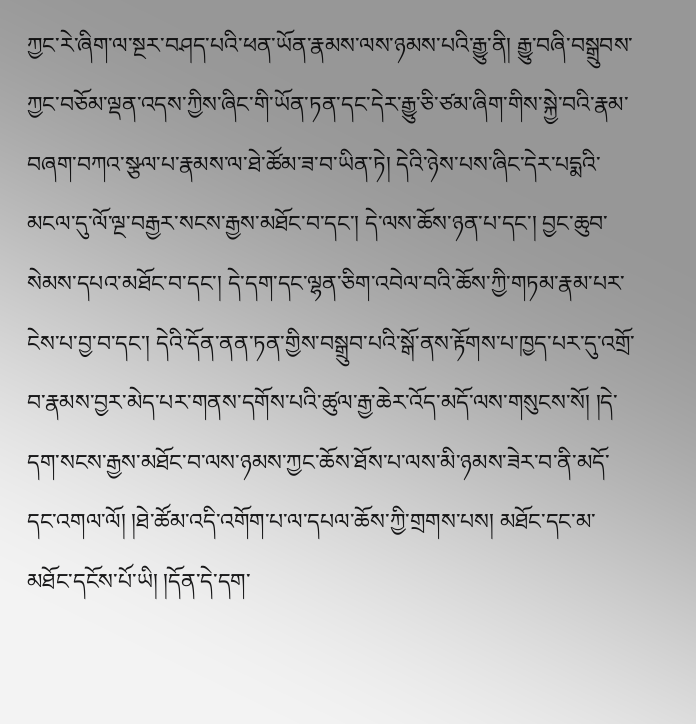ཀྱང་རེ་ཞིག་ལ་སྔར་བཤད་པའི་ཕན་ཡོན་རྣམས་ལས་ཉམས་པའི་རྒྱུ་ནི། རྒྱུ་བཞི་བསྒྲུབས་ཀྱང་བཅོམ་ལྡན་འདས་ཀྱིས་ཞིང་གི་ཡོན་ཏན་དང་དེར་རྒྱུ་ཅི་ཙམ་ཞིག་གིས་སྐྱེ་བའི་རྣམ་བཞག་བཀའ་སྩལ་པ་རྣམས་ལ་ཐེ་ཚོམ་ཟ་བ་ཡིན་ཏེ། དེའི་ཉེས་པས་ཞིང་དེར་པདྨའི་མངལ་དུ་ལོ་ལྔ་བརྒྱར་སངས་རྒྱས་མཐོང་བ་དང་། དེ་ལས་ཆོས་ཉན་པ་དང་། བྱང་ཆུབ་སེམས་དཔའ་མཐོང་བ་དང་། དེ་དག་དང་ལྷན་ཅིག་འབེལ་བའི་ཆོས་ཀྱི་གཏམ་རྣམ་པར་ངེས་པ་བྱ་བ་དང་། དེའི་དོན་ནན་ཏན་གྱིས་བསྒྲུབ་པའི་སྒོ་ནས་རྟོགས་པ་ཁྱད་པར་དུ་འགྲོ་བ་རྣམས་བྱར་མེད་པར་གནས་དགོས་པའི་ཚུལ་རྒྱ་ཆེར་འོད་མདོ་ལས་གསུངས་སོ། །དེ་དག་སངས་རྒྱས་མཐོང་བ་ལས་ཉམས་ཀྱང་ཆོས་ཐོས་པ་ལས་མི་ཉམས་ཟེར་བ་ནི་མདོ་དང་འགལ་ལོ། །ཐེ་ཚོམ་འདི་འགོག་པ་ལ་དཔལ་ཆོས་ཀྱི་གྲགས་པས། མཐོང་དང་མ་མཐོང་དངོས་པོ་ཡི། །དོན་དེ་དག་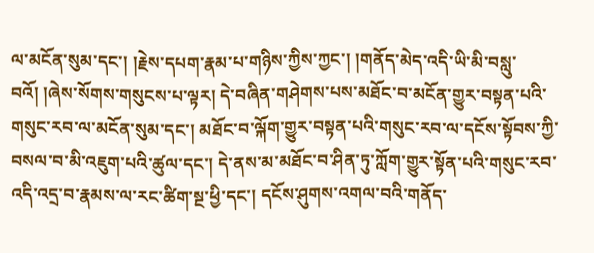ལ་མངོན་སུམ་དང་། །རྗེས་དཔག་རྣམ་པ་གཉིས་ཀྱིས་ཀྱང་། །གནོད་མེད་འདི་ཡི་མི་བསླུ་བའོ། །ཞེས་སོགས་གསུངས་པ་ལྟར། དེ་བཞིན་གཤེགས་པས་མཐོང་བ་མངོན་གྱུར་བསྟན་པའི་གསུང་རབ་ལ་མངོན་སུམ་དང་། མཐོང་བ་ལྐོག་གྱུར་བསྟན་པའི་གསུང་རབ་ལ་དངོས་སྟོབས་ཀྱི་བསལ་བ་མི་འཇུག་པའི་ཚུལ་དང་། དེ་ནས་མ་མཐོང་བ་ཤིན་ཏུ་ཀློག་གྱུར་སྟོན་པའི་གསུང་རབ་འདི་འདྲ་བ་རྣམས་ལ་རང་ཚིག་སྔ་ཕྱི་དང་། དངོས་ཤུགས་འགལ་བའི་གནོད་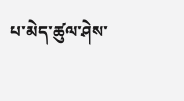པ་མེད་ཚུལ་ཤེས་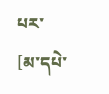པར་
[མ་དཔེ་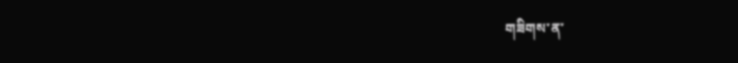གཟིགས་ན་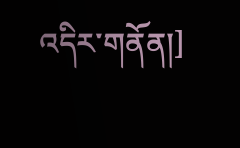འདིར་གནོན།]